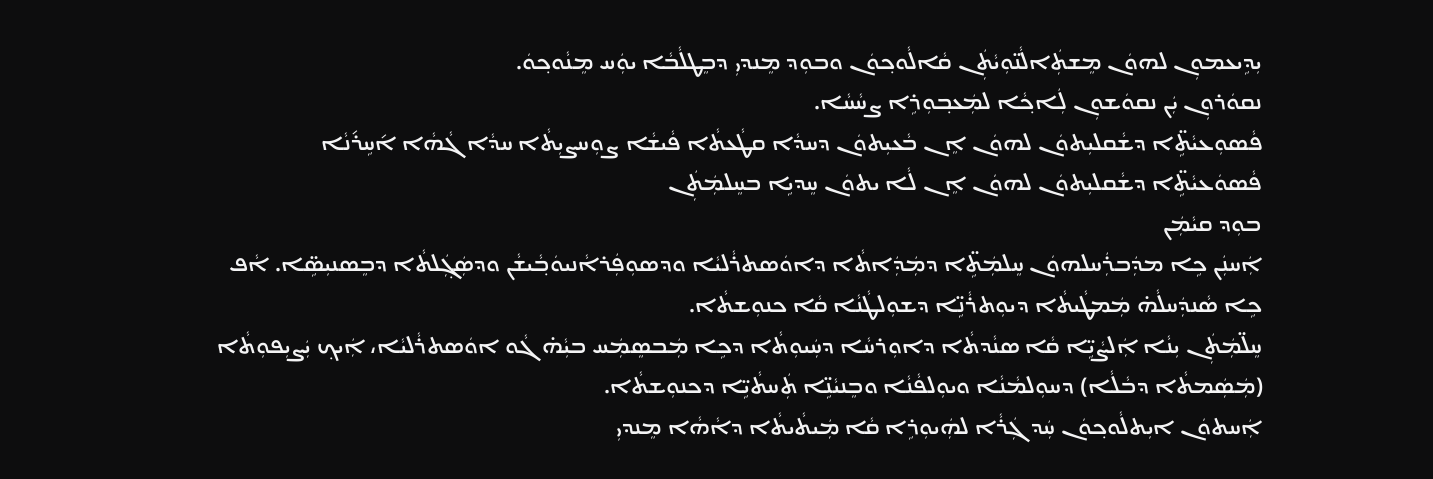ܝܼܕܹܝܥܡܘܼܢ ܠܗܘܿܢ ܡܸܫܬܲܐܠܵܢ̈ܘܼܝܵܬܲܢ ܩܵܐܠܵܘܟ݂ܘܿܢ ܘܒܘܼܕ ܡܸܢܕܝܼ ܕܒܸܛܠܵܒܵܐ ܝܘܲܚ ܡܸܢܵܘܟ݂ܘܿ.
ܢܩܘܿܪܘܼܢ ܝܲܢ ܢܩܘܿܫܘܼܢ ܠܲܐܟ݂ܵܐ ܠܡܲܥܒ݂ܘܼܪܹܐ ܨܚܵܚܵܐ.
ܦܵܣܘܼܥܝܵܬܹ̈ܐ ܕܫܵܩܠܝܼܬܘܿܢ ܠܗܘܿܢ ܐܸܢ ܒܵܥܝܼܬܘܿܢ ܕܚܕܵܐ ܩܛܵܥܬܵܐ ܦܵܝܫܵܐ ܨܘܼܚܨܝܼܬܵܐ ܚܕܵܐ ܓܵܗܵܐ ܐ݇ܚܹܪ݇ܢܵܐ
ܦܵܣܘܿܥܝܵܬܹ̈ܐ ܕܫܵܩܠܝܼܬܘܿܢ ܠܗܘܿܢ ܐܸܢ ܠܵܐ ܝܬܘܿܢ ܚܸܕܝܹܐ ܒܚܸܠܡܲܬܲܢ
ܒܘܼܕ ܩܝܵܡܲܢ
ܐܲܚܢܲܢ ܟܹܐ ܡܕܲܒܪܲܚܠܗܘܿܢ ܚܸܠܡܲܬܹ̈ܐ ܕܡܲܕܲܐܬܵܐ ܕܐܘܿܣܬܪܵܠܝܵܐ ܘܕܣܘܼܦܲܪܐܵܢܝܘܿܒ݂ܵܝܫܵܢ ܘܕܣܲܓ݂ܲܠܬܵܐ ܕܒܸܣܢܝܼܣܹ̈ܐ. ܐܵܦ ܟܹܐ ܣܵܢܕܲܚܠܵܗ̇ ܡܲܡܛܵܝܬܵܐ ܕܝܘܼܬܪܵܢܹ̈ܐ ܕܫܘܼܠܛܵܢܵܐ ܩܵܐ ܟܢܘܼܫܬܵܐ.
ܚܸܠ̈ܡܲܬܲܢ ܝܼܢܵܐ ܐܲܠܨܵܝܹ̈ܐ ܩܵܐ ܣܢܵܕܬܵܐ ܕܐܘܼܪܚܵܐ ܕܚܲܝܘܼܬܵܐ ܕܟܹܐ ܡܲܒܣܸܡܲܚ ܒܝܼܵܗ̇ ܓܵܘ ܐܘܿܣܬܪܵܠܝܵܐ، ܐܲܝܟ݂ ܝܲܨܝܼܦܘܼܬܵܐ (ܡܲܣܲܡܬܵܐ ܕܒܵܠܵܐ) ܕܚܘܼܠܡܵܢܵܐ ܘܝܘܼܠܦܵܢܵܐ ܘܒܸܢܝܵܢܹ̈ܐ ܬܲܚܬܵܝܹ̈ܐ ܕܟܢܘܼܫܬܵܐ.
ܐܲܚܬܘܿܢ ܐܝܼܬܠܵܘܟ݂ܘܿܢ ܚܲܕ ܓܲܪܵܐ ܠܗܲܝܘܼܪܹܐ ܩܵܐ ܡܲܝܬܵܝܬܵܐ ܕܐܵܗܵܐ ܡܸܢܕܝܼ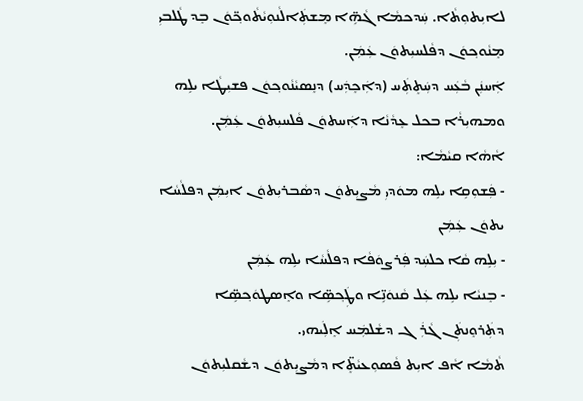ܠܐܝܼܬܘܼܬܵܐ. ܚܲܕܟܡܵܐ ܓܵܗܹ̈ܐ ܡܸܫܬܲܐܠܵܢܘܼܝܵܬܵܘܟ݂̈ܘܿܢ ܒܸܕ ܛܵܠܒܝܼ ܡܸܢܵܘܟ݂ܘܿܢ ܕܦܵܠܚܝܼܬܘܿܢ ܥܲܡܲܢ.
ܐܲܚܢܲܢ ܒܵܥܲܚ ܕܚܲܬܸܬܲܚ (ܕܐܲܟܸܕܲܚ) ܕܢܸܣܝܵܢܵܘܟ݂ܘܿܢ ܦܫܝܼܛܵܐ ܝܠܹܗ ܘܡܗܝܼܪܵܐ ܒܟܠ ܥܸܕܵܢܵܐ ܕܐܲܚܬܘܿܢ ܦܵܠܚܝܼܬܘܿܢ ܥܲܡܲܢ.
ܐܵܗܵܐ ܩܝܵܡܵܐ:
- ܦܲܫܘܼܩܹܐ ܝܠܹܗ ܡܘܿܕܝܼ ܡܵܨܝܼܬܘܿܢ ܕܣܵܒܪܝܼܬܘܿܢ ܐܝܼܡܲܢ ܕܦܠܵܚܵܐ ܝܬܘܿܢ ܥܲܡܲܢ
- ܝܼܠܹܗ ܩܵܐ ܟܠܚܲܕ ܦܲܪܨܘܿܦܵܐ ܕܦܠܵܚܵܐ ܝܠܹܗ ܥܲܡܲܢ
- ܒܸܢܝܵܐ ܝܠܹܗ ܥܲܠ ܩܵܢܘܿܢܹ̈ܐ ܘܛܲܟ݂ܣܹ̈ܐ ܘܐܸܣܛܘܿܟ݂ܣܹ̈ܐ ܕܬܲܪܘܸܢܬܲܢ ܓܵܪܲܓ ܕܫܵܠܡܲܚ ܐܸܠܲܝܗܝ.
ܬܵܡܵܐ ܐܵܦ ܐܝܼܬ ܦܵܣܘܼܥܝܵܬܸ̈ܐ ܕܡܵܨܝܼܬܘܿܢ ܕܫܵܩܠܝܼܬܘܿܢ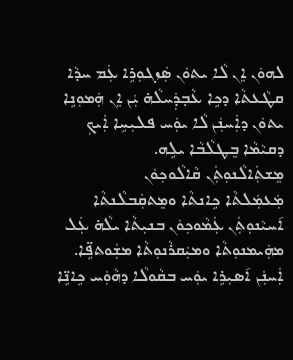ܠܗܘܿܢ ܐܸܢ ܠܵܐ ܝܬܘܿܢ ܣܲܙܓܘܼܪܹܐ ܥܲܡ ܚܕܵܐ ܩܛܵܥܬܵܐ ܕܟܹܐ ܥܵܒ݂ܕܲܚܠܵܗ̇ ܝܲܢ ܐܸܢ ܗܲܡܘܼܢܹܐ ܝܬܘܿܢ ܕܐܲܚܢܲܢ ܠܵܐ ܝܘܲܚ ܦܠܝܼܚܹܐ ܐܲܝܟ݂ ܕܩܝܵܡܵܐ ܒܸܛܠܵܒܵܐ ܝܠܹܗ.
ܡܸܫܬܲܐܠܵܢܘܼܬܲܢ ܩܵܐܠܵܘܟ݂ܘܿܢ
ܡܲܥܡܲܠܬܵܐ ܟܹܐܢܬܵܐ ܘܡܸܬܩܲܒܠܵܢܬܵܐ
ܐ݇ܚܝܵܢܘܼܬܲܢ ܥܲܡܵܘܟ݂ܘܿܢ ܒܢܝܼܬܵܐ ܝܠܵܗ̇ ܥܲܠ ܡܗܲܝܡܢܘܼܬܵܐ ܘܡܝܲܩܪܵܢܘܼܬܵܐ ܡܫܲܘܬܦܹ̈ܐ. ܐܲܚܢܲܢ ܐ݇ܣܝܼܪܹܐ ܝܘܲܚ ܒܩܵܘܠܵܐ ܕܗܵܘܲܚ ܟܹܐܢܹ̈ܐ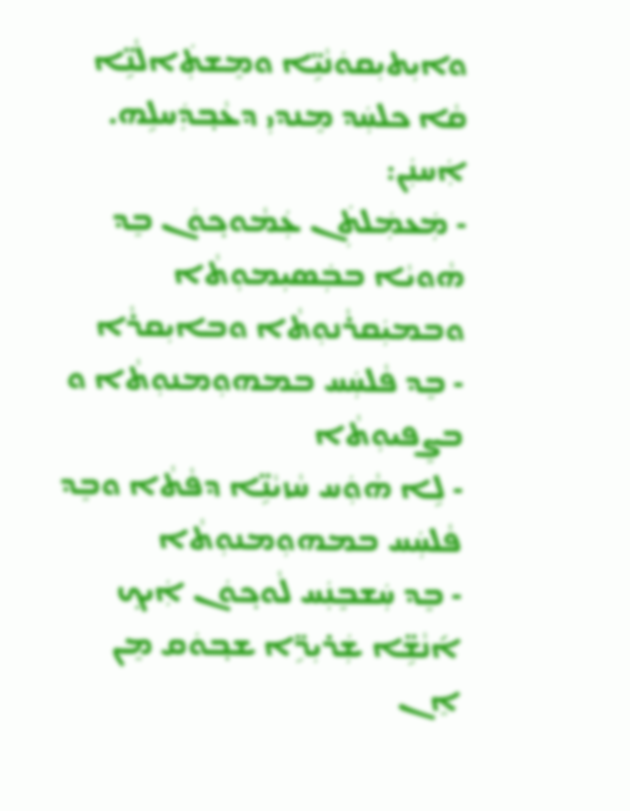ܘܐܝܼܬܝܼܩܘܿܢܵܝܹ̈ܐ ܘܡܸܫܬܲܐܠܵܢܹ̈ܐ ܩܵܐ ܟܠܚܲܕ ܡܸܢܕܝܼ ܕܥܵܒ݂ܕܲܚܠܹܗ.
ܐܲܚܢܲܢ:
- ܡܲܥܡܲܠܬܲܢ ܥܲܡܵܘܟ݂ܘܿܢ ܒܸܕ ܗܵܘܝܵܐ ܒܒܲܣܝܼܡܘܼܬܵܐ ܘܒܡܝܲܩܪܵܢܘܼܬܵܐ ܘܒܐܝܼܩܪܵܐ
- ܒܸܕ ܦܵܠܚܲܚ ܒܡܗܘܼܡܢܘܼܬܵܐ ܘ ܒܨܸܦܝܘܼܬܵܐ
- ܠܹܐ ܗܵܘܲܚ ܚܵܙܝܵܢܹ̈ܐ ܕܦܵܬܵܐ ܘܒܸܕ ܦܵܠܚܲܚ ܒܡܗܘܼܡܢܘܼܬܵܐ
- ܒܸܕ ܚܲܫܒܸܢܲܚ ܠܵܘܟ݂ܘܿܢ ܐܲܝܟ݂ ܐ݇ܢܵܫܹ̈ܐ ܫܲܪܝܼܪܹ̈ܐ ܫܒ݂ܘܿܩ ܡܸܢ ܐܸܢ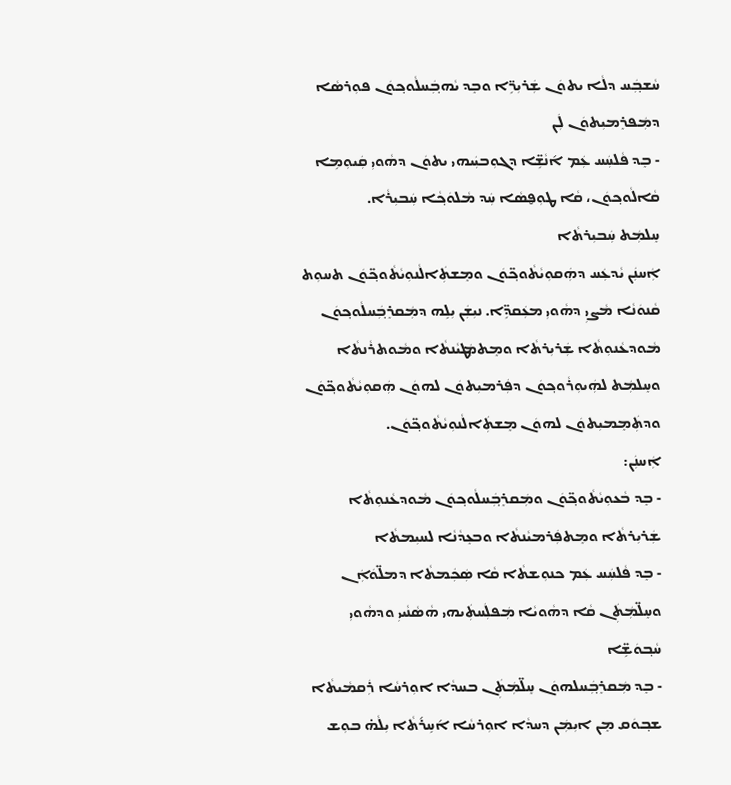ܚܵܫܒ݂ܲܚ ܕܠܵܐ ܝܬܘܿܢ ܫܲܪܝܼܪܹ̈ܐ ܘܒܸܕ ܝܵܗܒ݂ܲܚܠܵܘܟ݂ܘܿܢ ܦܘܼܪܣܵܐ ܕܡܲܦܪܸܡܝܼܬܘܿܢ ܠܲܢ
- ܒܸܕ ܦܵܠܚܲܚ ܥܲܡ ܐ݇ܢܵܫܹ̈ܐ ܕܓܘܼܒܝܲܝܗܝ ܝܬܘܿܢ ܕܗܵܘܝܼ ܩܲܝܘܼܡܹܐ ܩܵܐܠܵܘܟ݂ܘܿܢ، ܩܵܐ ܛܘܼܦ̮ܣܵܐ ܚܲܕ ܡܵܠܘܿܟ݂ܵܐ ܚܲܒܝܼܪܵܐ.
ܚܸܠܡܲܬ ܚܲܒܝܼܪܬܵܐ
ܐܲܚܢܲܢ ܝܵܕܥܲܚ ܕܗܲܩܘܼܝܵܬܵܘܟ݂̈ܘܿܢ ܘܡܸܫܬܲܐܠܵܢܘܼܝܵܬܵܘܟ݂̈ܘܿܢ ܬܚܘܼܬ ܩܵܢܘܿܢܵܐ ܡܵܨܝܼ ܕܗܵܘܝܼ ܡܥܲܩܕܹ̈ܐ. ܢܝܼܫܲܢ ܝܼܠܹܗ ܕܡܲܩܪܸܒ݂ܲܚܠܵܘܟ݂ܘܿܢ ܡܵܘܕܥܵܢܘܼܬܵܐ ܫܲܪܝܼܪܬܵܐ ܘܡܸܬܡܲܛܝܵܢܬܵܐ ܘܡܵܘܬܪܵܢܬܵܐ ܘܚܸܠܡܲܬ ܠܗܲܝܘܼܪܵܘܟ݂ܘܿܢ ܕܦܲܪܡܝܼܬܘܿܢ ܠܗܘܿܢ ܗܲܩܘܼܝܵܬܵܘܟ݂̈ܘܿܢ ܘܕܬܲܡܸܡܝܼܬܘܿܢ ܠܗܘܿܢ ܡܸܫܬܲܐܠܵܢܘܼܝܵܬܵܘܟ݂̈ܘܿܢ.
ܐܲܚܢܲܢ:
- ܒܸܕ ܒܵܥܘܼܝܵܬܵܘܟ݂̈ܘܿܢ ܘܡܲܩܪܸܒ݂ܲܚܠܵܘܟ݂ܘܿܢ ܡܵܘܕܥܵܢܘܼܬܵܐ ܫܲܪܝܼܪܬܵܐ ܘܡܸܬܦܲܪܡܝܵܢܬܵܐ ܘܒܥܸܕܵܢܵܐ ܠܚܝܼܡܬܵܐ
- ܒܸܕ ܦܵܠܚܲܚ ܥܲܡ ܟܢܘܼܫܬܵܐ ܩܵܐ ܣܲܟܲܡܬܵܐ ܕܡܠ̈ܘܿܐܲܢ ܘܚܸܠ̈ܡܲܬܲܢ ܩܵܐ ܕܗܵܘܝܵܐ ܡܲܦܠܲܚܬܲܝܗܝ ܗܵܣܵܢܵܝܝܼ ܘܕܗܵܘܝܼ ܚܵܒ݂ܘܿܫܹ̈ܐ
- ܒܸܕ ܡܲܩܪܸܒ݂ܲܚܠܗܘܿܢ ܚܸܠ̈ܡܲܬܲܢ ܒܚܕܵܐ ܐܘܼܪܚܵܐ ܪܲܩܡܵܝܬܵܐ ܫܒ݂ܘܿܩ ܡܸܢ ܐܝܼܡܲܢ ܕܚܕܵܐ ܐܘܼܪܚܵܐ ܐ݇ܚܹܪ݇ܬܵܐ ܝܼܠܵܗ̇ ܒܘܼܫ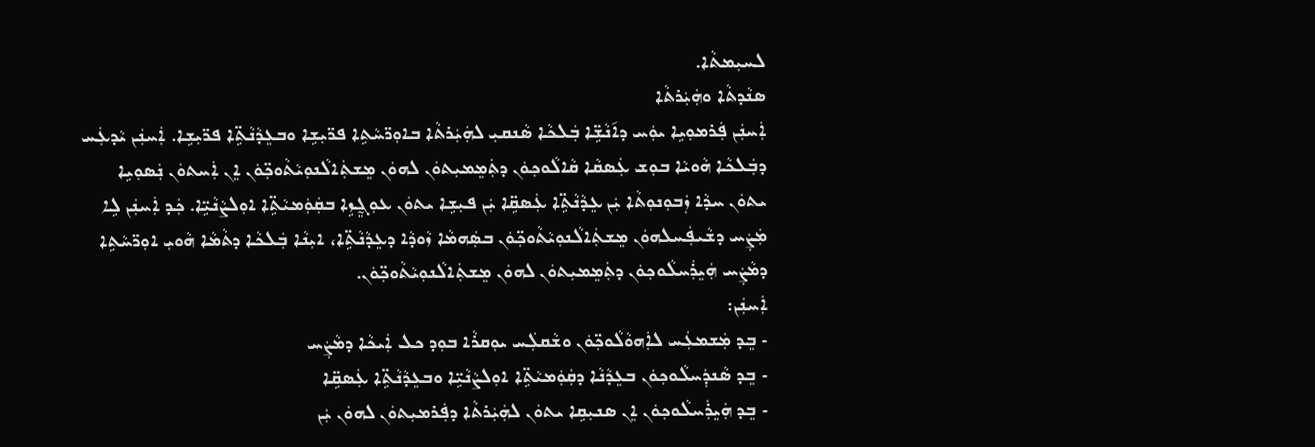ܠܚܝܼܡܬܵܐ.
ܣܢܵܕܬܵܐ ܘܗܲܝܲܪܬܵܐ
ܐܲܚܢܲܢ ܦܲܪܡܘܼܝܹܐ ܝܘܲܚ ܕܐ݇ܢܵܫܹ̈ܐ ܒܲܠܟܵܐ ܣܵܢܩܝܼ ܠܗܲܝܲܪܬܵܐ ܒܐܘܼܪ̈ܚܵܬܹܐ ܦܪ̈ܝܼܫܹܐ ܘܒܥܸܕܵܢܵܬܹ̈ܐ ܦܪ̈ܝܼܫܹܐ. ܐܲܚܢܲܢ ܝܵܕܥܲܚ ܕܒܲܠܟܵܐ ܗܵܘܝܵܐ ܒܘܼܫ ܥܲܣܩܵܐ ܩܵܐܠܵܘܟ݂ܘܿܢ ܕܬܲܡܸܡܝܼܬܘܿܢ ܠܗܘܿܢ ܡܸܫܬܲܐܠܵܢܘܼܝܵܬܵܘܟ݂̈ܘܿܢ ܐܸܢ ܐܲܚܬܘܿܢ ܢܲܣܘܼܝܹܐ ܝܬܘܿܢ ܚܕܵܐ ܙܲܒܘܼܢܘܼܬܵܐ ܝܲܢ ܥܸܕܵܢܵܬܹ̈ܐ ܥܲܣܩܹ̈ܐ ܝܲܢ ܦܝܼܫܹܐ ܝܬܘܿܢ ܥܘܼܓ̰ܸܙܹܐ ܒܩܲܘܲܡܝܵܬܹ̈ܐ ܐܘܼܠܨܵܢܵܝܹ̈ܐ. ܟܲܕ ܐܲܚܢܲܢ ܠܹܐ ܡܲܨܲܚ ܕܫܵܝܦܲܚܠܗܘܿܢ ܡܸܫܬܲܐܠܵܢܘܼܝܵܬܵܘܟ݂̈ܘܿܢ ܒܣܲܗܡܵܐ ܙܵܘܕܵܐ ܕܥܸܕܵܢܵܬܹ̈ܐ، ܐܝܼܢܵܐ ܒܲܠܟܵܐ ܕܬܵܡܵܐ ܗܵܘܝܼ ܐܘܼܪ̈ܚܵܬܹܐ ܕܡܵܨܲܚ ܗܲܝܸܪܲܚܠܵܘܟ݂ܘܿܢ ܕܬܲܡܸܡܝܼܬܘܿܢ ܠܗܘܿܢ ܡܸܫܬܲܐܠܵܢܘܼܝܵܬܵܘܟ݂̈ܘܿܢ.
ܐܲܚܢܲܢ:
- ܒܸܕ ܡܲܫܡܥܲܚ ܠܐܲܗܘܵܠܵܘܟ݂̈ܘܿܢ ܘܫܵܩܠܲܚ ܝܘܼܩܪܵܐ ܒܘܼܕ ܟܠ ܐܲܝܟܵܐ ܕܡܵܨܲܚ
- ܒܸܕ ܣܵܢܕܲܚܠܵܘܟ݂ܘܿܢ ܒܥܸܕܵܢܵܐ ܕܩܲܘܲܡܝܵܬܹ̈ܐ ܐܘܼܠܨܵܢܵܝܹ̈ܐ ܘܒܥܸܕܵܢܵܬܹ̈ܐ ܥܲܣܩܹ̈ܐ
- ܒܸܕ ܗܲܝܸܪܲܚܠܵܘܟ݂ܘܿܢ ܐܸܢ ܣܢܝܼܩܹܐ ܝܬܘܿܢ ܠܗܲܝܲܪܬܵܐ ܕܦܲܪܡܝܼܬܘܿܢ ܠܗܘܿܢ ܝܲܢ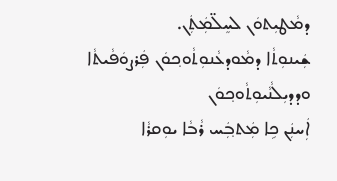ܕܡܵܛܝܼܬܘܿܢ ܠܚܸܠ̈ܡܲܬܲܢ.
ܫܲܝܢܘܼܬܵܐ ܕܡܵܘܕܥܵܢܘܼܬܵܘܟ݂ܘܿܢ ܦܲܪܨܘܿܦܵܝܬܵܐ ܘܕܕܝܼܠܵܢܵܝܘܼܬܵܘܟ݂ܘܿܢ
ܐܲܚܢܲܢ ܟܹܐ ܡܲܬܒ݂ܲܚ ܪܵܒܵܐ ܝܘܼܩܪܵܐ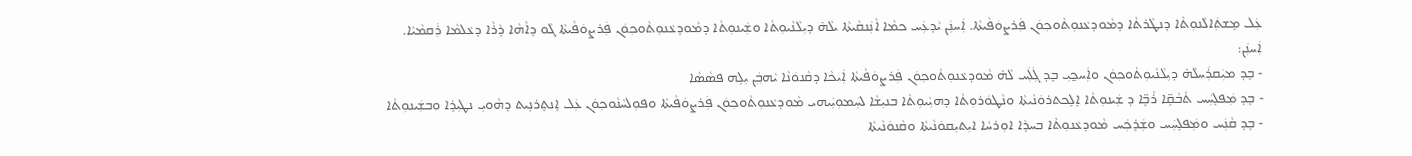ܥܲܠ ܡܸܫܬܲܐܠܵܢܘܼܬܵܐ ܕܢܛܵܪܬܵܐ ܕܡܵܘܕܥܵܢܘܼܬܵܘܟ݂ܘܿܢ ܦܲܪܨܘܿܦܵܝܬܵܐ. ܐܲܚܢܲܢ ܝܵܕܥܲܚ ܟܡܵܐ ܐܵܢܲܢܩܵܝܬܵܐ ܝܠܵܗ̇ ܕܝܼܠܵܢܵܝܘܼܬܵܐ ܘܫܲܝܢܘܼܬܵܐ ܕܡܵܘܕܥܵܢܘܼܬܵܘܟ݂ܘܿܢ ܦܲܪܨܘܿܦܵܝܬܵܐ ܓܵܘ ܕܐܵܗܵܐ ܕܵܪܵܐ ܕܥܵܠܡܵܐ ܪܲܩܡܵܝܵܐ.
ܐܲܚܢܲܢ:
- ܒܸܕ ܡܝܲܩܪܲܚܠܵܗ̇ ܕܝܼܠܵܢܵܝܘܼܬܵܘܟ݂ܘܿܢ ܘܐܲܚܟ̰ܝܼ ܒܸܕ ܓܲܠܲܚ ܠܵܗ̇ ܡܵܘܕܥܵܢܘܼܬܵܘܟ݂ܘܿܢ ܦܲܪܨܘܿܦܵܝܬܵܐ ܐܲܝܟܵܐ ܕܩܵܢܘܿܢܵܐ ܝܵܗܒ݂ܲܢ ܝܼܠܹܗ ܦܣܵܣܵܐ
- ܒܸܕ ܡܲܦܠܸܚܲܚ ܬܵܒܵܩܹ̈ܐ ܪܵܒܹ̈ܐ ܕ ܫܲܝܢܘܼܬܵܐ ܐܸܠܸܟܬܪܘܿܢܵܝܬܵܐ ܘܢܵܛܘܿܪܘܼܬܵܐ ܕܗܝܼܵܝܘܼܬܵܐ ܒܢܝܼܫܵܐ ܠܚܲܡܘܼܝܲܝܗܝ ܡܵܘܕܥܵܢܘܼܬܵܘܟ݂ܘܿܢ ܦܲܪܨܘܿܦܵܝܬܵܐ ܘܦܘܼܠܚܵܢܵܘܟ݂ܘܿܢ ܥܲܠ ܐܸܢܬܸܪܢܹܝܬ ܕܗܵܘܝܼ ܢܛܝܼܪܹܐ ܘܒܫܲܝܢܘܼܬܵܐ
- ܒܸܕ ܩܵܢܲܚ ܘܡܲܦܠܸܚܲܚ ܘܫܲܪܸܟܲܚ ܡܵܘܕܥܵܢܘܼܬܵܐ ܒܚܕܵܐ ܐܘܼܪܚܵܐ ܐܝܼܬܝܼܩܘܿܢܵܝܬܵܐ ܘܩܵܢܘܿܢܵܝܬܵܐ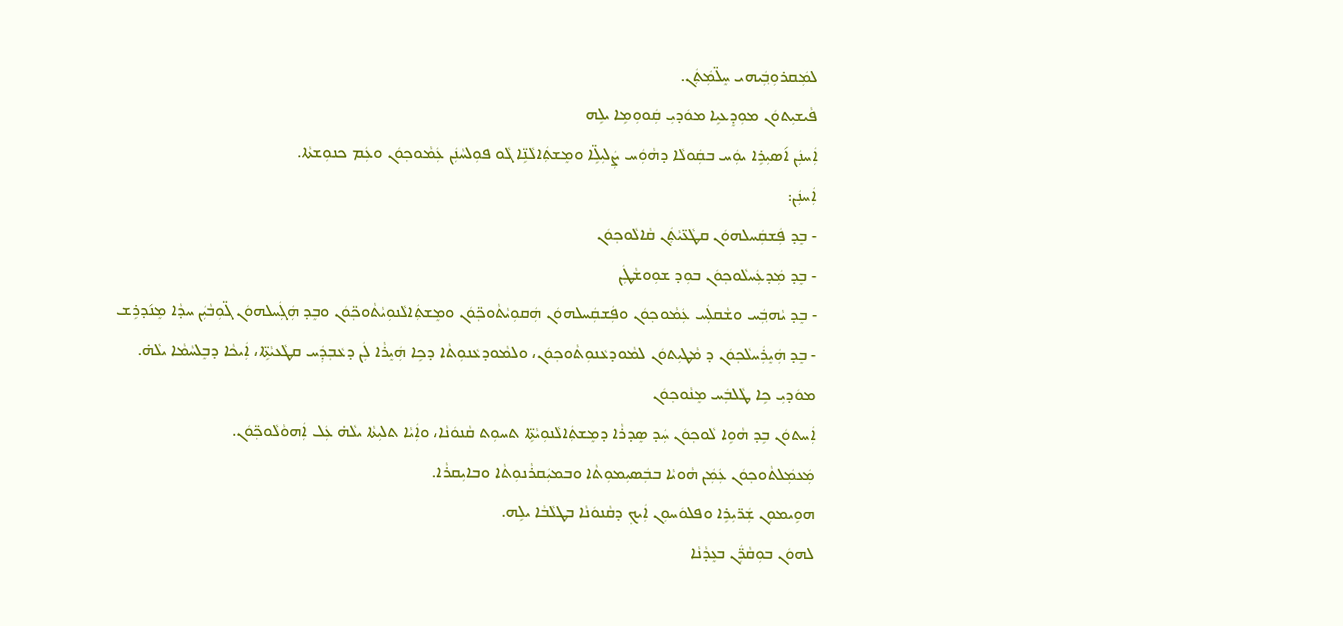ܠܡܲܩܪܘܼܒ݂ܲܝܗܝ ܚܸܠ̈ܡܲܬܲܢ.
ܦܵܝܫܝܼܬܘܿܢ ܡܘܼܕܸܥܝܹܐ ܡܘܿܕܝܼ ܩܲܘܘܼܡܹܐ ܝܠܹܗ
ܐܲܚܢܲܢ ܐ݇ܣܝܼܪܹܐ ܝܘܲܚ ܒܩܲܘܠܵܐ ܕܗܵܘܲܚ ܨܲܠܝܼܠܹ̈ܐ ܘܡܸܫܬܲܐܠܵܢܹ̈ܐ ܓܵܘ ܦܘܼܠܚܵܢܲܢ ܥܲܡܵܘܟ݂ܘܿܢ ܘܥܲܡ ܟܢܘܼܫܬܵܐ.
ܐܲܚܢܲܢ:
- ܒܸܕ ܦܲܫܩܲܚܠܗܘܿܢ ܩܛܵܥ̈ܝܵܬܲܢ ܩܵܐܠܵܘܟ݂ܘܿܢ
- ܒܸܕ ܡܲܕܥܲܚܠܵܘܟ݂ܘܿܢ ܒܘܼܕ ܫܘܼܘܫܵܛܲܢ
- ܒܸܕ ܝܵܗܒ݂ܲܚ ܘܫܵܩܠܲܚ ܥܲܡܵܘܟ݂ܘܿܢ ܘܦܲܫܩܲܚܠܗܘܿܢ ܗܲܩܘܼܝܵܬܵܘܟ݂̈ܘܿܢ ܘܡܸܫܬܲܐܠܵܢܘܼܝܵܬܵܘܟ݂̈ܘܿܢ ܘܒܸܕ ܗܲܓܲܚܠܗܘܿܢ ܓ̈ܘܼܒܵܝܲܢ ܚܕܵܐ ܡܸܢ݇ܕܪܹܫ
- ܒܸܕ ܗܲܝܸܪܲܚܠܵܟ݂ܘܿܢ ܕ ܡܵܛܝܼܬܘܿܢ ܠܡܵܘܕܥܵܢܘܼܬܵܘܟ݂ܘܿܢ، ܘܠܡܵܘܕܥܵܢܘܼܬܵܐ ܕܟܹܐ ܗܲܝܸܪܵܐ ܠܲܢ ܕܥܵܒ݂ܕܲܚ ܩܛܵܥܝܵܬܹ̈ܐ، ܐܲܝܟܵܐ ܕܒܸܠܚܵܡܵܐ ܝܠܵܗ̇.
ܡܘܿܕܝܼ ܟܹܐ ܛܵܠܒܲܚ ܡܸܢܵܘܟ݂ܘܿܢ
ܐܲܚܬܘܿܢ ܒܹܕ ܗܵܘܹܐ ܠܵܘܟ݂ܘܿܢ ܚܲܕ ܣܸܕܪܵܐ ܕܡܸܫܬܲܐܠܵܢܘܼܝܵܬܹ̈ܐ ܬܚܘܼܬ ܩܵܢܘܿܢܵܐ، ܘܐܲܝܵܐ ܬܠܝܼܬܵܐ ܝܠܵܗ̇ ܥܲܠ ܐܲܗܘܵܠܵܘܟ݂̈ܘܿܢ.
ܡܲܥܡܲܠܬܵܘܟ݂ܘܿܢ ܥܲܡܲܢ ܗܵܘܝܵܐ ܒܒܲܣܝܼܡܘܼܬܵܐ ܘܒܡܝܲܩܪܵܢܘܼܬܵܐ ܘܒܐܝܼܩܪܵܐ.
ܗܘܹܝܡܘܼܢ ܫܲܪ̈ܝܼܪܹܐ ܘܦܠܘܿܚܘܼܢ ܐܲܝܟ݂ ܕܩܵܢܘܿܢܵܐ ܒܛܠܵܒܵܐ ܝܠܹܗ.
ܠܗܘܿܢ ܒܘܼܩܵܪ̈ܲܢ ܒܥܸܕܵܢܵܐ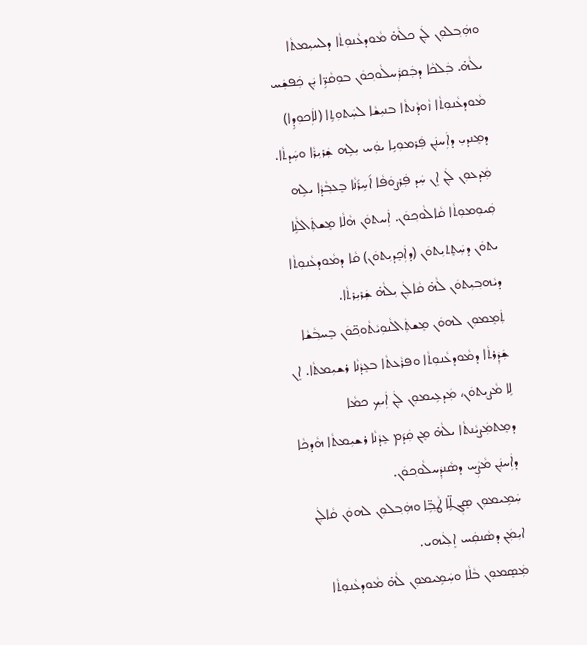ܘܗܲܒ݂ܠܘܼܢ ܠܲܢ ܟܠܵܗ̇ ܡܵܘܕܥܵܢܘܼܬܵܐ ܕܠܚܝܼܡܬܵܐ ܝܠܵܗ̇. ܒܲܠܟܵܐ ܕܒܲܩܪܲܚܠܵܘܟ݂ܘܿܢ ܒܘܼܩܵܪܹ̈ܐ ܝܲܢ ܟܲܦܫܲܚ ܡܵܘܕܥܵܢܘܼܬܵܐ ܙܵܘܕܵܢܬܵܐ ܒܢܝܼܫܵܐ ܠܚܲܬܘܼܬܹܐ (ܠܐܲܟܘܼܕܹܐ) ܕܡܸܢܕܝܼ ܕܐܲܚܢܲܢ ܦܲܪܡܘܼܝܹܐ ܝܘܲܚ ܝܼܠܹܗ ܫܲܪܝܼܪܵܐ ܘܚܲܕܬܵܐ.
ܡܲܕܥܘܼܢ ܠܲܢ ܐܸܢ ܚܲܕ ܦܲܪܨܘܿܦܵܐ ܐ݇ܚܹܪ݇ܢܵܐ ܒܸܥܒ݂ܵܕܵܐ ܝܠܹܗ ܩܲܝܘܼܡܘܼܬܵܐ ܩܵܐܠܵܘܟ݂ܘܿܢ. ܐܲܚܬܘܿܢ ܗܵܠܵܐ ܡܸܫܬܲܐܠܵܢܹܐ ܝܬܘܿܢ ܕܚܲܬܸܬܝܼܬܘܿܢ (ܕܐܲܟܸܕܝܼܬܘܿܢ) ܩܵܐ ܕܡܵܘܕܥܵܢܘܼܬܵܐ ܕܝܵܗܒ݂ܝܼܬܘܿܢ ܠܵܗ̇ ܩܵܐܠܲܢ ܝܼܠܵܗ̇ ܫܲܪܝܼܪܬܵܐ.
ܬܲܡܸܡܘܼܢ ܠܗܘܿܢ ܡܸܫܬܲܐܠܵܢܘܼܝܵܬܵܘܟ݂̈ܘܿܢ ܒܸܚܒ݂ܵܫܵܐ ܫܲܕܲܪܬܵܐ ܕܡܵܘܕܥܵܢܘܼܬܵܐ ܘܦܪܵܥܬܵܐ ܒܥܸܕܵܢܵܐ ܪܫܝܼܡܬܵܐ. ܐܸܢ ܠܹܐ ܡܵܨܝܼܬܘܿܢ، ܡܲܕܥܹܝܡܘܼܢ ܠܲܢ ܐܲܝܟ݂ ܟܡܵܐ ܕܡܸܬܡܲܨܝܵܢܬܵܐ ܝܠܵܗ̇ ܡܸܢ ܩܲܕ݇ܡ ܥܸܕܵܢܵܐ ܪܫܝܼܡܬܵܐ ܗܵܕܟ݂ܵܐ ܕܐܲܚܢܲܢ ܡܵܨܲܚ ܕܣܵܢܕܲܚܠܵܘܟ݂ܘܿܢ.
ܚܲܡܹܝܡܘܼܢ ܣܸܓ݂ܠܹ̈ܐ ܛܵܒ݂ܹ̈ܐ ܘܗܲܒ݂ܠܘܼܢ ܠܗܘܿܢ ܩܵܐܠܲܢ ܐܝܼܡܲܢ ܕܣܵܢܩܲܚ ܐܸܠܲܝܗܝ.
ܡܲܣܸܡܘܼܢ ܒܵܠܵܐ ܘܚܲܡܹܝܡܘܼܢ ܠܵܗ̇ ܡܵܘܕܥܵܢܘܼܬܵܐ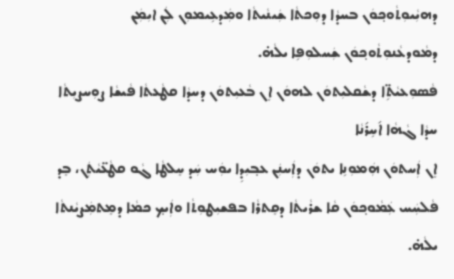ܕܗܝܼܵܝܘܼܬܵܘܟ݂ܘܿܢ ܒܚܕܵܐ ܕܘܼܟܬܵܐ ܫܲܝܢܵܝܬܵܐ ܘܡܲܕܥܹܝܡܘܼܢ ܠܲܢ ܐܝܼܡܲܢ ܕܡܵܘܕܥܵܢܘܼܬܵܘܟ݂ܘܿܢ ܫܲܚܠܘܼܦܹܐ ܝܠܵܗ̇.
ܦܵܣܘܼܥܝܵܬܹ̈ܐ ܕܫܵܩܠܝܼܬܘܿܢ ܠܗܘܿܢ ܐܸܢ ܒܵܥܝܼܬܘܿܢ ܕܚܕܵܐ ܩܛܵܥܬܵܐ ܦܵܝܫܵܐ ܨܘܼܚܨܝܼܬܵܐ ܚܕܵܐ ܓܵܗܵܐ ܐ݇ܚܹܪ݇ܢܵܐ
ܐܸܢ ܐܲܚܬܘܿܢ ܗܲܡܘܼܢܹܐ ܝܬܘܿܢ ܕܐܲܚܢܲܢ ܥܒ݂ܝܼܕܹܐ ܝܘܲܚ ܚܲܕ ܚܸܠܛܵܐ ܓܵܘ ܩܛܵܥ̈ܝܵܬܲܢ، ܒܸܕ ܦܵܠܚܲܚ ܥܲܡܵܘܟ݂ܘܿܢ ܩܵܐ ܫܪܵܝܬܵܐ ܕܩܸܬܪܵܐ ܒܦܫܝܼܛܘܼܬܵܐ ܘܐܲܝܟ݂ ܟܡܵܐ ܕܡܸܬܡܲܨܝܵܢܬܵܐ ܝܠܵܗ̇.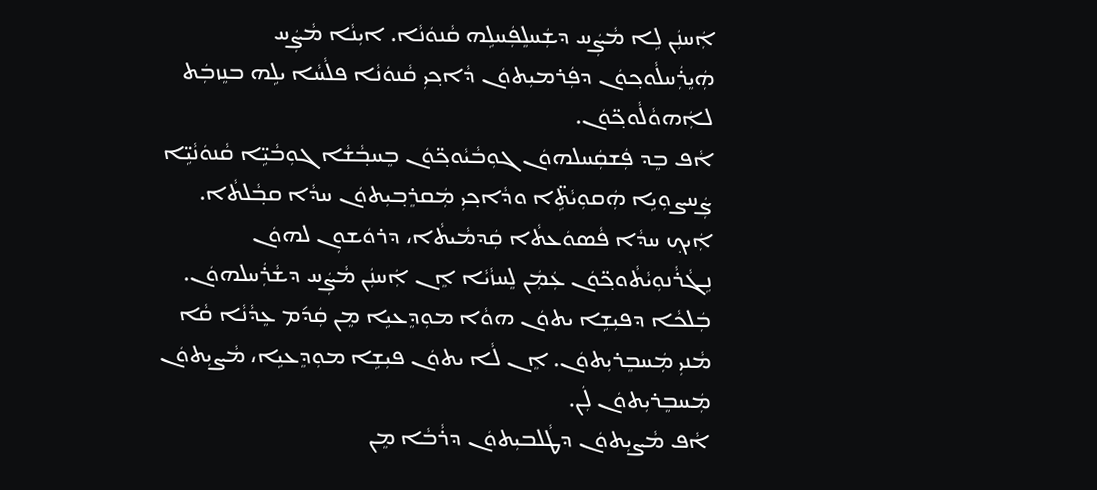ܐܲܚܢܲܢ ܠܹܐ ܡܵܨܲܚ ܕܫܲܚܠܸܦܲܚܠܹܗ ܩܵܢܘܿܢܵܐ. ܐܝܼܢܵܐ ܡܵܨܲܚ ܗܲܝܸܪܲܚܠܵܘܟ݂ܘܿܢ ܕܦܲܪܡܝܼܬܘܿܢ ܕܵܐܟ݂ܝܼ ܩܵܢܘܿܢܵܐ ܦܠܵܚܵܐ ܝܠܹܗ ܒܢܸܙܒܲܬ ܠܐܲܗܘܵܠܵܘܟ݂̈ܘܿܢ.
ܐܵܦ ܒܸܕ ܦܲܫܩܲܚܠܗܘܿܢ ܓܘܼܒܵܝܵܘܟ݂̈ܘܿܢ ܒܸܚܒ݂ܵܫܵܐ ܓܘܼܒܵܝܹ̈ܐ ܩܵܢܘܿܢܵܝܹ̈ܐ ܨܲܚܨܘܼܝܹܐ ܗܲܩܘܼܝܵܬܹ̈ܐ ܘܕܵܐܟ݂ܝܼ ܡܲܩܪܸܒ݂ܝܼܬܘܿܢ ܚܕܵܐ ܩܒ݂ܵܠܬܵܐ.
ܐܲܝܟ݂ ܚܕܵܐ ܦܵܣܘܿܥܬܵܐ ܩܲܕܡܵܝܬܵܐ، ܕܪܘܿܫܘܼܢ ܠܗܘܿܢ ܢܹܓܵܪܵܢܘܼܝܵܬܵܘܟ݂̈ܘܿܢ ܥܲܡܲܢ ܠܸܚܙܵܝܵܐ ܐܸܢ ܐܲܚܢܲܢ ܡܵܨܲܚ ܕܫܵܪܲܚܠܗܘܿܢ. ܒܲܠܟܵܐ ܕܦܝܼܫܹܐ ܝܬܘܿܢ ܗܘܵܐ ܡܘܼܕܸܥܝܹܐ ܡܸܢ ܩܲܕ݇ܡ ܥܸܕܵܢܵܐ ܩܵܐ ܡܵܢܝܼ ܡܲܚܒܸܪܝܼܬܘܿܢ. ܐܸܢ ܠܵܐ ܝܬܘܿܢ ܦܝܼܫܹܐ ܡܘܼܕܸܥܝܹܐ، ܡܵܨܝܼܬܘܿܢ ܡܲܚܒܸܪܝܼܬܘܿܢ ܠܲܢ.
ܐܵܦ ܡܵܨܝܼܬܘܿܢ ܕܛܵܠܒܝܼܬܘܿܢ ܕܪܵܒܵܐ ܡܸܢ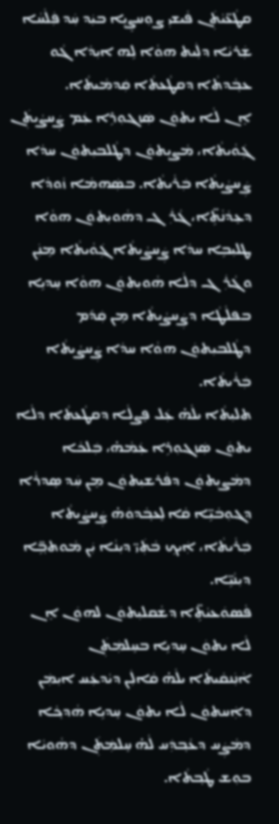ܩܛܵܥ̈ܝܵܬܲܢ ܦܵܝܫܝܼ ܨܘܼܚܨܸܝܹܐ ܒܝܲܕ ܚܲܕ ܦܲܠܵܚܵܐ ܫܲܪܝܵܐ ܕܠܲܝܬ ܗܘܵܐ ܠܹܗ ܐܝܼܕܵܐ ܓܵܘ ܥܒ݂ܵܕܬܵܐ ܕܩܛܵܥܬܵܐ ܩܲܕܡܵܝܬܵܐ.
ܐܸܢ ܠܵܐ ܝܬܘܿܢ ܣܲܙܓܘܼܪܹܐ ܥܲܡ ܨܲܚܨܵܝܬܲܢ ܓܲܘܵܝܬܵܐ، ܡܵܨܝܼܬܘܿܢ ܕܛܵܠܒܝܼܬܘܿܢ ܚܕܵܐ ܨܲܚܨܵܝܬܵܐ ܒܲܪܵܝܬܵܐ. ܒܣܲܗܡܵܐ ܙܵܘܕܵܐ ܕܥܸܕܵܢܵܬܹ̈ܐ، ܓܵܪܲܓ ܕܗܵܘܝܼܬܘܿܢ ܗܘܵܐ ܛܠܝܼܒܹܐ ܚܕܵܐ ܨܲܚܨܵܝܬܵܐ ܓܲܘܵܝܬܵܐ ܡܸܢܲܢ ܘܓܵܪܲܓ ܕܠܵܐ ܗܵܘܝܼܬܘܿܢ ܗܘܵܐ ܚܸܕܝܹܐ ܒܦܠܵܛܵܐ ܕܨܲܚܨܵܝܬܵܐ ܡܸܢ ܩܲܕ݇ܡ ܕܛܵܠܒܝܼܬܘܿܢ ܗܘܵܐ ܚܕܵܐ ܨܲܚܨܵܝܬܵܐ ܒܲܪܵܝܬܵܐ.
ܬܠܝܼܬܵܐ ܝܠܵܗ̇ ܥܲܠ ܦܸܨܠܵܐ ܕܩܛܵܥܬܵܐ ܕܠܵܐ ܝܬܘܿܢ ܣܲܙܓܘܼܪܹܐ ܥܲܡܵܗ̇، ܒܲܠܟܵܐ ܕܡܵܨܝܼܬܘܿܢ ܕܦܵܪܫܝܼܬܘܿܢ ܡܸܢ ܚܲܕ ܣܸܕܪܵܐ ܕܓܘܼܒܵܝܹ̈ܐ ܩܵܐ ܠܸܥܒ݂ܵܕܘܿܗ̇ ܨܲܚܨܵܝܬܵܐ ܒܲܪܵܝܬܵܐ، ܐܲܝܟ݂ ܒܵܬܲܝ̈ ܕܝܼܢܵܐ ܝܲܢ ܡܵܘܬܒ݂ܹ̈ܐ ܕܝܼܢܵܝܹ̈ܐ.
ܦܵܣܘܿܥܝܵܬܹ̈ܐ ܕܫܵܩܠܝܼܬܘܿܢ ܠܗܘܿܢ ܐܸܢ ܠܵܐ ܝܬܘܿܢ ܚܸܕܝܹܐ ܒܚܸܠܡܲܬܲܢ
ܐܵܢܲܢܩܵܝܬܵܐ ܝܠܵܗ̇ ܩܵܐܠܲܢ ܕܝܵܕܥܲܚ ܐܝܼܡܲܢ ܕܐܲܚܬܘܿܢ ܠܵܐ ܝܬܘܿܢ ܚܸܕܝܹܐ ܗܵܕܟ݂ܵܐ ܕܡܵܨܲܚ ܕܥܵܒ݂ܕܲܚ ܠܵܗ̇ ܚܸܠܡܲܬܲܢ ܕܗܵܘܝܵܐ ܒܘܼܫ ܛܵܒ݂ܬܵܐ.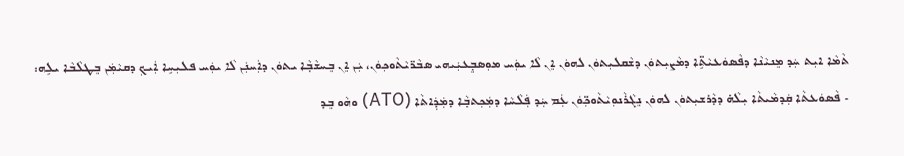ܬܵܡܵܐ ܐܝܼܬ ܚܲܕ ܡܸܢܝܵܢܵܐ ܕܦܵܣܘܿܥܝܵܬܹ̈ܐ ܕܡܵܨܝܼܬܘܿܢ ܕܫܵܩܠܝܼܬܘܿܢ ܠܗܘܿܢ ܐܸܢ ܠܵܐ ܝܘܲܚ ܡܘܼܣܒ݂ܸܥܝܲܝܗܝ ܣܒܵܪ̈ܝܵܬܵܘܟ݂ܘܿܢ، ܝܲܢ ܐܸܢ ܒܸܚܫܵܒ݂ܵܐ ܝܬܘܿܢ ܕܐܲܚܢܲܢ ܠܵܐ ܝܘܲܚ ܦܠܝܼܚܹܐ ܐܲܝܟ݂ ܕܩܝܵܡܲܢ ܒܸܛܠܵܒܵܐ ܝܠܹܗ:
- ܦܵܣܘܿܥܬܵܐ ܩܲܕܡܵܝܬܵܐ ܝܼܠܵܗ̇ ܕܕܵܪܫܝܼܬܘܿܢ ܠܗܘܿܢ ܢܸܓܵܪܵܢܘܼܝܵܬܵܘܟ݂̈ܘܿܢ ܥܲܡ ܚܲܕ ܦܲܠܵܚܵܐ ܕܡܲܟ݂ܬܒ݂ܵܐ ܕܡܲܕܲܐܬܵܐ (ATO) ܘܗܵܘ ܒܸܕ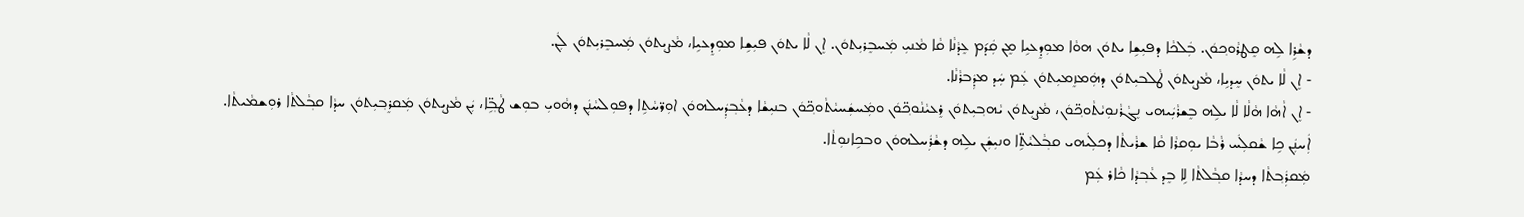ܕܫܵܪܹܐ ܠܹܗ ܩܸܛܪܵܘܟ݂ܘܿܢ. ܒܲܠܟܵܐ ܕܦܝܼܫܹܐ ܝܬܘܿܢ ܗܘܵܐ ܡܘܼܕܸܥܝܹܐ ܡܸܢ ܩܲܕ݇ܡ ܥܸܕܵܢܵܐ ܩܵܐ ܡܵܢܝܼ ܡܲܚܒܸܪܝܼܬܘܿܢ. ܐܸܢ ܠܵܐ ܝܬܘܿܢ ܦܝܼܫܹܐ ܡܘܼܕܸܥܝܹܐ، ܡܵܨܝܼܬܘܿܢ ܡܲܚܒܸܪܝܼܬܘܿܢ ܠܲܢ.
- ܐܸܢ ܠܵܐ ܝܬܘܿܢ ܚܸܕܝܹܐ، ܡܵܨܝܼܬܘܿܢ ܛܵܠܒܝܼܬܘܿܢ ܕܗܲܡܙܸܡܝܼܬܘܿܢ ܥܲܡ ܚܲܕ ܡܕܲܒܪܵܢܵܐ.
- ܐܸܢ ܐܵܗܵܐ ܗܵܠܵܐ ܠܵܐ ܝܠܹܗ ܒܸܫܪܵܝܲܝܗܝ ܢܸܓܵܪܵܢܘܼܝܵܬܵܘܟ݂̈ܘܿܢ، ܡܵܨܝܼܬܘܿܢ ܝܵܗܒ݂ܝܼܬܘܿܢ ܪܸܥܝܵܢܵܘܟ݂̈ܘܿܢ ܘܡܲܚܫܲܚܝܵܬܵܘܟ݂̈ܘܿܢ ܒܢܝܼܫܵܐ ܕܥܵܒ݂ܕܲܚܠܗܘܿܢ ܐܘܼܪ̈ܚܵܬܹܐ ܕܦܘܼܠܚܵܢܲܢ ܕܗܵܘܝܼ ܒܘܼܫ ܛܵܒ݂ܹ̈ܐ، ܝܲܢ ܡܵܨܝܼܬܘܿܢ ܡܲܩܪܸܒ݂ܝܼܬܘܿܢ ܚܕܵܐ ܩܒ݂ܵܠܬܵܐ ܪܘܼܫܡܵܝܬܵܐ.
ܐܲܚܢܲܢ ܟܹܐ ܫܵܩܠܲܚ ܪܵܒܵܐ ܝܘܼܩܪܵܐ ܩܵܐ ܫܪܵܝܬܵܐ ܕܟܠܲܝܗܝ ܩܒ݂ܵܠܝܵܬܹ̈ܐ ܘܢܝܼܫܲܢ ܝܠܹܗ ܕܫܵܪܲܚܠܗܘܿܢ ܘܒܟܹܐܢܘܼܬܵܐ.
ܡܲܩܪܲܒ݂ܬܵܐ ܕܚܕܵܐ ܩܒ݂ܵܠܬܵܐ ܠܹܐ ܒܸܕ ܥܵܒ݂ܕܵܐ ܟܵܐܪ ܥܲܡ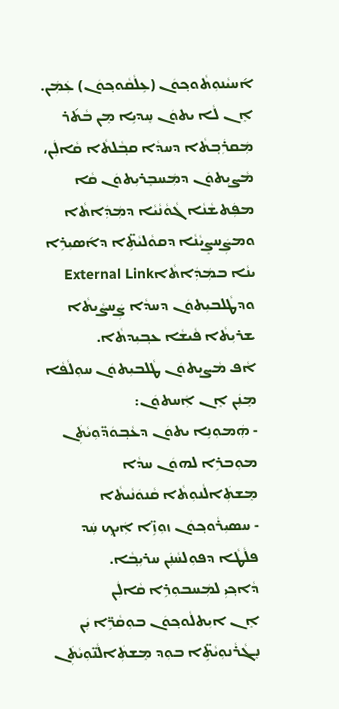ܐ݇ܚܝܵܢܘܼܬܵܘܟ݂ܘܿܢ (ܥܹܠܵܩܵܘܟ݂ܘܿܢ) ܥܲܡܲܢ.
ܐܸܢ ܠܵܐ ܝܬܘܿܢ ܚܸܕܝܹܐ ܡܸܢ ܒܵܬ݇ܪ ܡܲܩܪܲܒ݂ܬܵܐ ܕܚܕܵܐ ܩܒ݂ܵܠܬܵܐ ܩܵܐܠܲܢ، ܡܵܨܝܼܬܘܿܢ ܕܡܲܚܒܸܪܝܼܬܘܿܢ ܩܵܐ ܡܦܲܬܫܵܢܵܐ ܓܵܘܵܢܵܝܵܐ ܕܡܲܕܲܐܬܵܐ ܘܡܨܲܚܨܸܝܵܢܵܐ ܕܩܘܵܠܝܵܬܹ̈ܐ ܕܐ݇ܣܝܼܪܹܐ ܝܢܵܐ ܒܡܲܕܲܐܬܵܐExternal Link ܘܕܛܵܠܒܝܼܬܘܿܢ ܕܚܕܵܐ ܨܲܚܨܵܝܬܵܐ ܫܪܝܼܬܵܐ ܦܵܝܫܵܐ ܥܒ݂ܝܼܕܬܵܐ.
ܐܵܦ ܡܵܨܝܼܬܘܿܢ ܛܵܠܒܝܼܬܘܿܢ ܚܘܼܠܵܦܵܐ ܡܸܢܲܢ ܐܸܢ ܐܲܚܬܘܿܢ:
- ܗܲܡܘܼܢܹܐ ܝܬܘܿܢ ܕܥܵܒ݂ܘܿܕ̈ܘܼܝܵܬܲܢ ܡܘܼܒܪܹܐ ܠܗܘܿܢ ܚܕܵܐ ܡܸܫܬܲܐܠܵܢܘܼܬܵܐ ܩܵܢܘܿܢܵܝܬܵܐ
- ܚܣܝܼܪܵܘܟ݂ܘܿܢ ܙܘܼܙܹ̈ܐ ܐܲܝܟ݂ ܚܲܕ ܦܠܵܛܵܐ ܕܦܘܼܠܚܵܢܲܢ ܚܪܝܼܒ݂ܵܐ.
ܕܵܐܟ݂ܝܼ ܠܡܲܚܒܘܼܪܹܐ ܩܵܐܠܲܢ
ܐܸܢ ܐܝܼܬܠܵܘܟ݂ܘܿܢ ܒܘܼܩܵܪܹ̈ܐ ܝܲܢ ܢܸܓܵܪܵܢܘܼܝܵܬܹ̈ܐ ܒܘܼܕ ܡܸܫܬܲܐܠܵܢ̈ܘܼܝܵܬܲܢ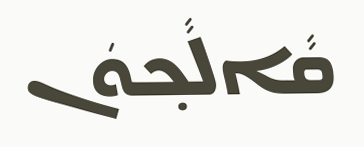ܩܵܐܠܵܟ݂ܘܿܢ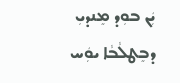ܝܲܢ ܒܘܼܕ ܡܸܢܕܝܼ ܕܒܸܛܠܵܒܵܐ ܝܘܲܚ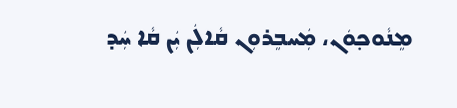ܡܸܢܵܘܟ݂ܘܿܢ، ܡܲܚܒܸܪܘܼܢ ܩܵܐܠܲܢ ܝܲܢ ܩܵܐ ܚܲܕ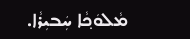ܡܵܠܘܿܟ݂ܵܐ ܚܲܒܝܼܪܵܐ.